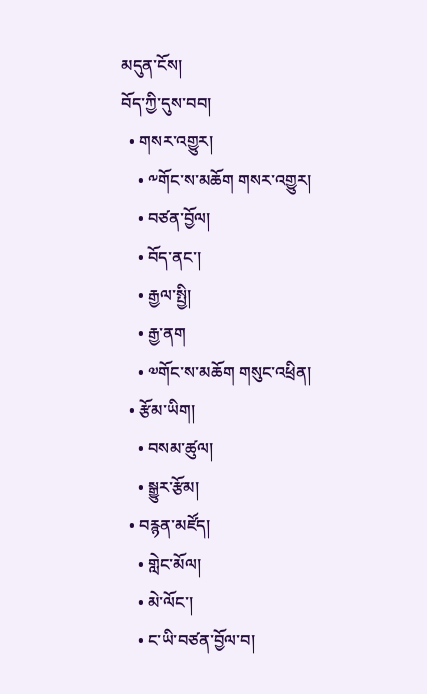མདུན་ངོས།
བོད་ཀྱི་དུས་བབ།
  • གསར་འགྱུར།
    • ༸གོང་ས་མཆོག གསར་འགྱུར།
    • བཙན་བྱོལ།
    • བོད་ནང་།
    • རྒྱལ་སྤྱི།
    • རྒྱ་ནག
    • ༧གོང་ས་མཆོག གསུང་འཕྲིན།
  • རྩོམ་ཡིག།
    • བསམ་ཚུལ།
    • སྒྱུར་རྩོམ།
  • བརྙན་མཛོད།
    • གླེང་མོལ།
    • མེ་ལོང་།
    • ང་ཡི་བཙན་བྱོལ་བ།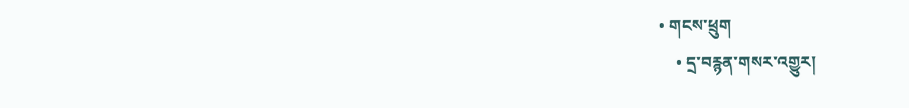• གངས་ཕྲུག
    • དྲ་བརྙན་གསར་འགྱུར།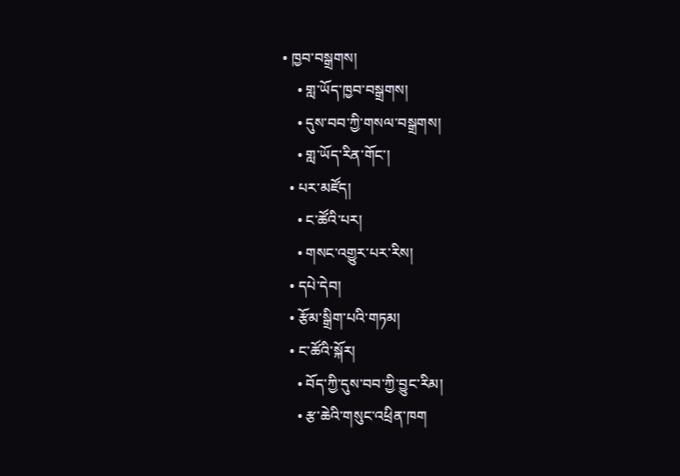• ཁྱབ་བསྒྲགས།
    • གླ་ཡོད་ཁྱབ་བསྒྲགས།
    • དུས་བབ་ཀྱི་གསལ་བསྒྲགས།
    • གླ་ཡོད་རིན་གོང་།
  • པར་མཛོད།
    • ང་ཚོའི་པར།
    • གསང་འགྱུར་པར་རིས།
  • དཔེ་དེབ།
  • རྩོམ་སྒྲིག་པའི་གཏམ།
  • ང་ཚོའི་སྐོར།
    • བོད་ཀྱི་དུས་བབ་ཀྱི་བྱུང་རིམ།
    • རྩ་ཆེའི་གསུང་འཕྲིན་ཁག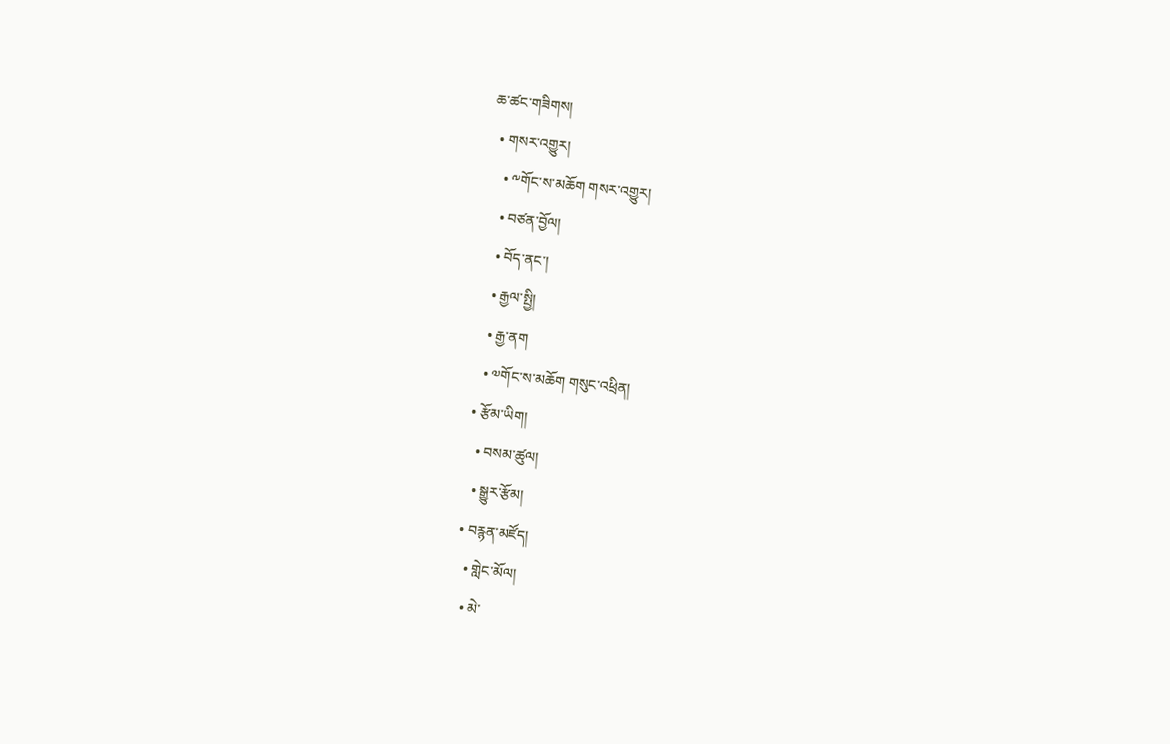ཆ་ཚང་གཟིགས།
  • གསར་འགྱུར།
    • ༸གོང་ས་མཆོག གསར་འགྱུར།
    • བཙན་བྱོལ།
    • བོད་ནང་།
    • རྒྱལ་སྤྱི།
    • རྒྱ་ནག
    • ༧གོང་ས་མཆོག གསུང་འཕྲིན།
  • རྩོམ་ཡིག།
    • བསམ་ཚུལ།
    • སྒྱུར་རྩོམ།
  • བརྙན་མཛོད།
    • གླེང་མོལ།
    • མེ་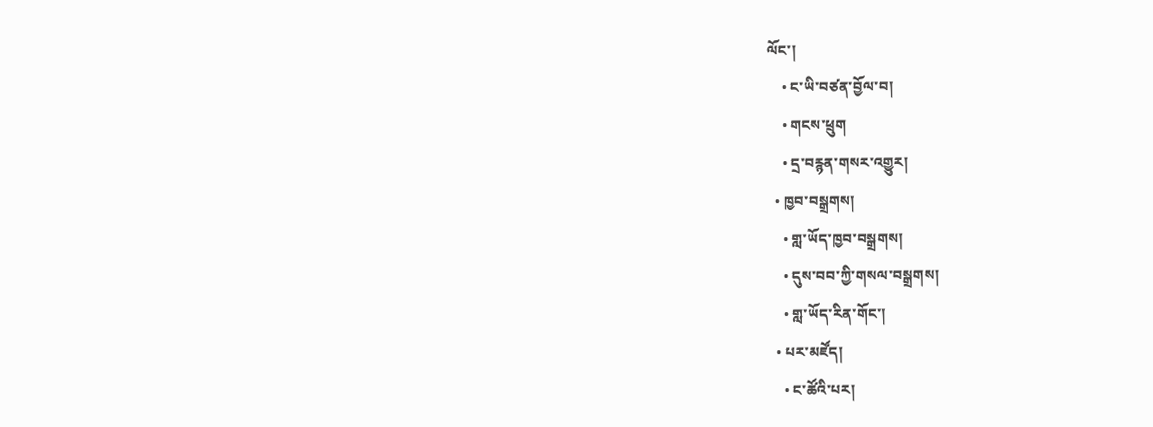ལོང་།
    • ང་ཡི་བཙན་བྱོལ་བ།
    • གངས་ཕྲུག
    • དྲ་བརྙན་གསར་འགྱུར།
  • ཁྱབ་བསྒྲགས།
    • གླ་ཡོད་ཁྱབ་བསྒྲགས།
    • དུས་བབ་ཀྱི་གསལ་བསྒྲགས།
    • གླ་ཡོད་རིན་གོང་།
  • པར་མཛོད།
    • ང་ཚོའི་པར།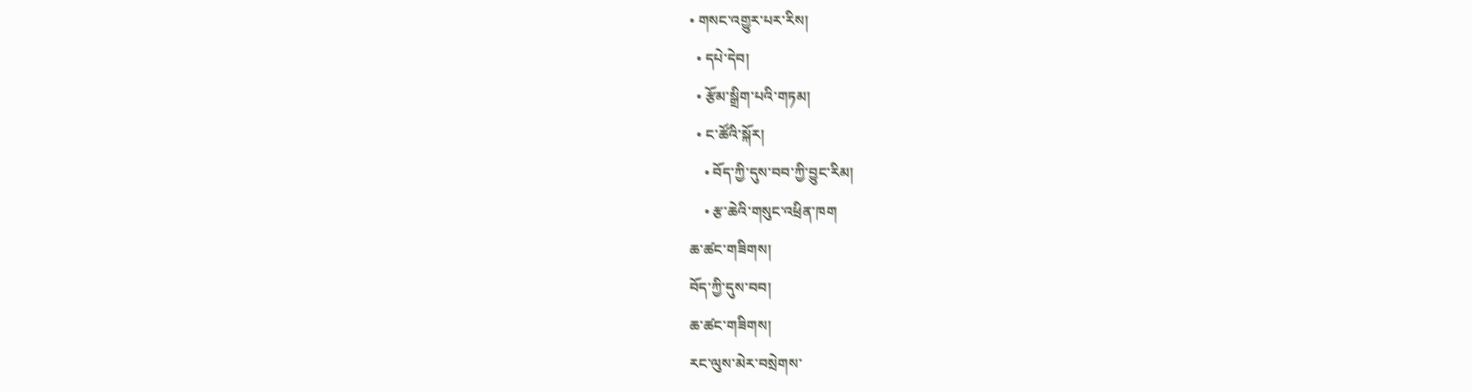• གསང་འགྱུར་པར་རིས།
  • དཔེ་དེབ།
  • རྩོམ་སྒྲིག་པའི་གཏམ།
  • ང་ཚོའི་སྐོར།
    • བོད་ཀྱི་དུས་བབ་ཀྱི་བྱུང་རིམ།
    • རྩ་ཆེའི་གསུང་འཕྲིན་ཁག
ཆ་ཚང་གཟིགས།
བོད་ཀྱི་དུས་བབ།
ཆ་ཚང་གཟིགས།
རང་ལུས་མེར་བསྲེགས་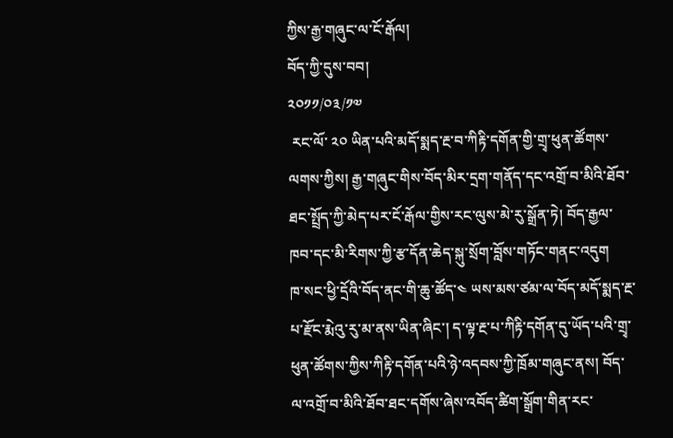ཀྱིས་རྒྱ་གཞུང་ལ་ངོ་རྒོལ།
བོད་ཀྱི་དུས་བབ།
༢༠༡༡/༠༣/༡༧
 རང་ལོ་ ༢༠ ཡིན་པའི་མདོ་སྨད་རྔ་བ་ཀིརྟི་དགོན་གྱི་གྲྭ་ཕུན་ཚོགས་ལགས་ཀྱིས། རྒྱ་གཞུང་གིས་བོད་མིར་དྲག་གནོད་དང་འགྲོ་བ་མིའི་ཐོབ་ཐང་སྤྲོད་ཀྱི་མེད་པར་ངོ་རྒོལ་གྱིས་རང་ལུས་མེ་རུ་སྒྲོན་ཏེ། བོད་རྒྱལ་ཁབ་དང་མི་རིགས་ཀྱི་རྩ་དོན་ཆེད་སྐུ་སྲོག་བློས་གཏོང་གནང་འདུག
ཁ་སང་ཕྱི་དྲོའི་བོད་ནང་གི་ཆུ་ཚོད་༤ ཡས་མས་ཙམ་ལ་བོད་མདོ་སྨད་རྔ་པ་རྫོང་རྨེའུ་རུ་མ་ནས་ཡིན་ཞིང་། ད་ལྟ་རྔ་པ་ཀིརྟི་དགོན་དུ་ཡོད་པའི་གྲྭ་ཕུན་ཚོགས་ཀྱིས་ཀིརྟི་དགོན་པའི་ཉེ་འདབས་ཀྱི་ཁྲོམ་གཞུང་ནས། བོད་ལ་འགྲོ་བ་མིའི་ཐོབ་ཐང་དགོས་ཞེས་འབོད་ཚིག་སྒྲོག་གིན་རང་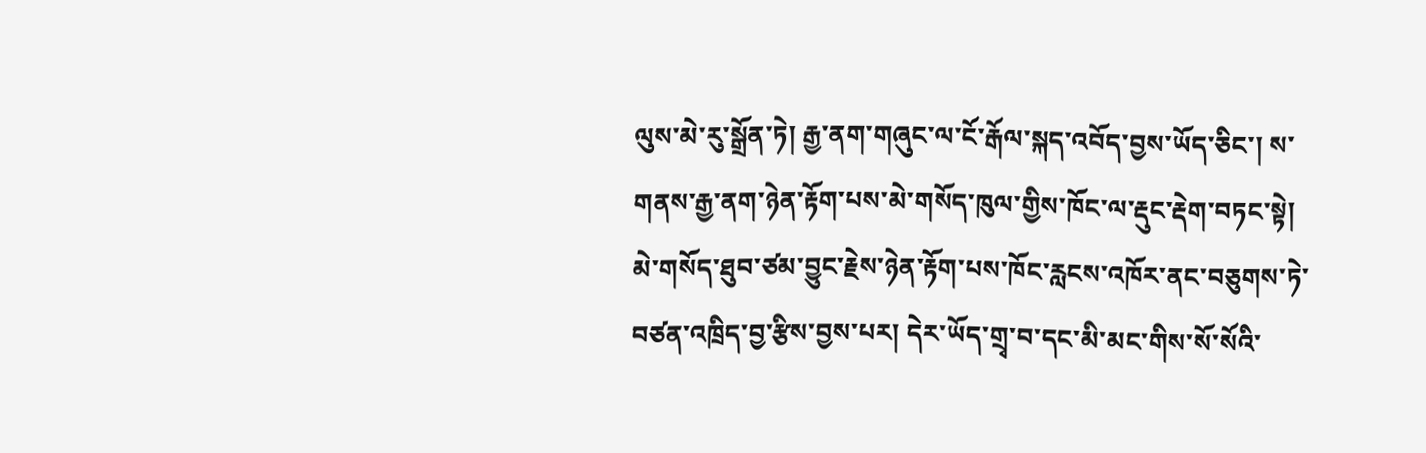ལུས་མེ་རུ་སྒྲོན་ཏེ། རྒྱ་ནག་གཞུང་ལ་ངོ་རྒོལ་སྐད་འབོད་བྱས་ཡོད་ཅིང་། ས་གནས་རྒྱ་ནག་ཉེན་རྟོག་པས་མེ་གསོད་ཁུལ་གྱིས་ཁོང་ལ་རྡུང་རྡེག་བཏང་སྟེ། མེ་གསོད་ཐུབ་ཙམ་བྱུང་རྗེས་ཉེན་རྟོག་པས་ཁོང་རླངས་འཁོར་ནང་བཅུགས་ཏེ་བཙན་འཁྲིད་བྱ་རྩིས་བྱས་པར། དེར་ཡོད་གྲྭ་བ་དང་མི་མང་གིས་སོ་སོའི་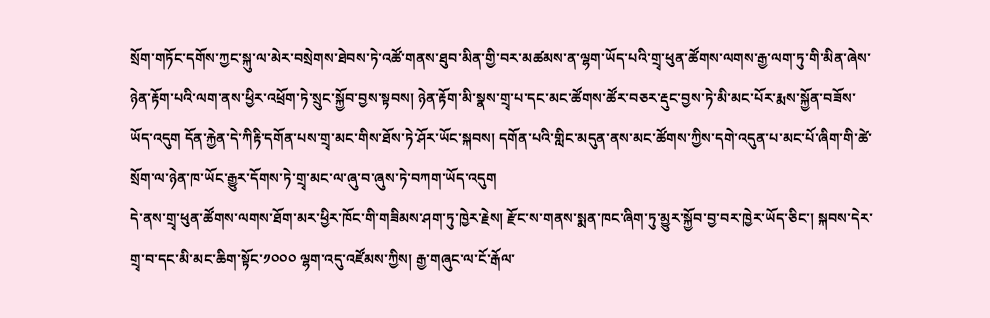སྲོག་གཏོང་དགོས་ཀྱང་སྐུ་ལ་མེར་བསྲེགས་ཐེབས་ཏེ་འཚོ་གནས་ཐུབ་མིན་གྱི་བར་མཚམས་ན་ལྷག་ཡོད་པའི་གྲྭ་ཕུན་ཚོགས་ལགས་རྒྱ་ལག་ཏུ་གི་མིན་ཞེས་ཉེན་རྟོག་པའི་ལག་ནས་ཕྱིར་འཕྲོག་ཏེ་སྲུང་སྐྱོབ་བྱས་སྟབས། ཉེན་རྟོག་མི་སྣས་གྲྭ་པ་དང་མང་ཚོགས་ཚོར་བཅར་རྡུང་བྱས་ཏེ་མི་མང་པོར་རྨས་སྐྱོན་བཟོས་ཡོད་འདུག དོན་རྐྱེན་དེ་ཀིརྟི་དགོན་པས་གྲྭ་མང་གིས་ཐོས་ཏེ་ཤོར་ཡོང་སྐབས། དགོན་པའི་གླིང་མདུན་ནས་མང་ཚོགས་ཀྱིས་དགེ་འདུན་པ་མང་པོ་ཞིག་གི་ཚེ་སྲོག་ལ་ཉེན་ཁ་ཡོང་རྒྱུར་དོགས་ཏེ་གྲྭ་མང་ལ་ཞུ་བ་ཞུས་ཏེ་བཀག་ཡོད་འདུག
དེ་ནས་གྲྭ་ཕུན་ཚོགས་ལགས་ཐོག་མར་ཕྱིར་ཁོང་གི་གཟིམས་ཤག་ཏུ་ཁྱེར་རྗེས། རྫོང་ས་གནས་སྨན་ཁང་ཞིག་ཏུ་མྱུར་སྐྱོབ་བྱ་བར་ཁྱེར་ཡོད་ཅིང་། སྐབས་དེར་གྲྭ་བ་དང་མི་མང་ཆིག་སྟོང་༡༠༠༠ ལྷག་འདུ་འཛོམས་ཀྱིས། རྒྱ་གཞུང་ལ་ངོ་རྒོལ་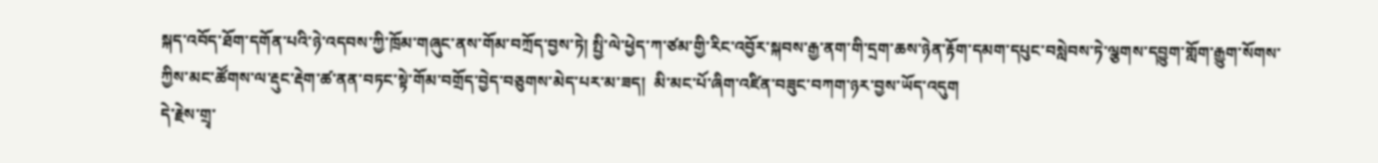སྐད་འབོད་ཐོག་དགོན་པའི་ཉེ་འདབས་ཀྱི་ཁྲོམ་གཞུང་ནས་གོམ་བཀྲོད་བྱས་ཏེ། སྤྱི་ལེ་ཕྱེད་ཀ་ཙམ་གྱི་རིང་འབྱོར་སྐབས་རྒྱ་ནག་གི་དྲག་ཆས་ཉེན་རྟོག་དམག་དཔུང་བསླེབས་ཏེ་ལྕགས་དབྱུག་གློག་རྒྱུག་སོགས་ཀྱིས་མང་ཚོགས་ལ་རྡུང་རྡེག་ཚ་ནན་བཏང་སྟེ་གོམ་བགྲོད་བྱེད་བཅུགས་མེད་པར་མ་ཟད།  མི་མང་པོ་ཞིག་འཛིན་བཟུང་བཀག་ཉར་བྱས་ཡོད་འདུག
དེ་རྗེས་གྲྭ་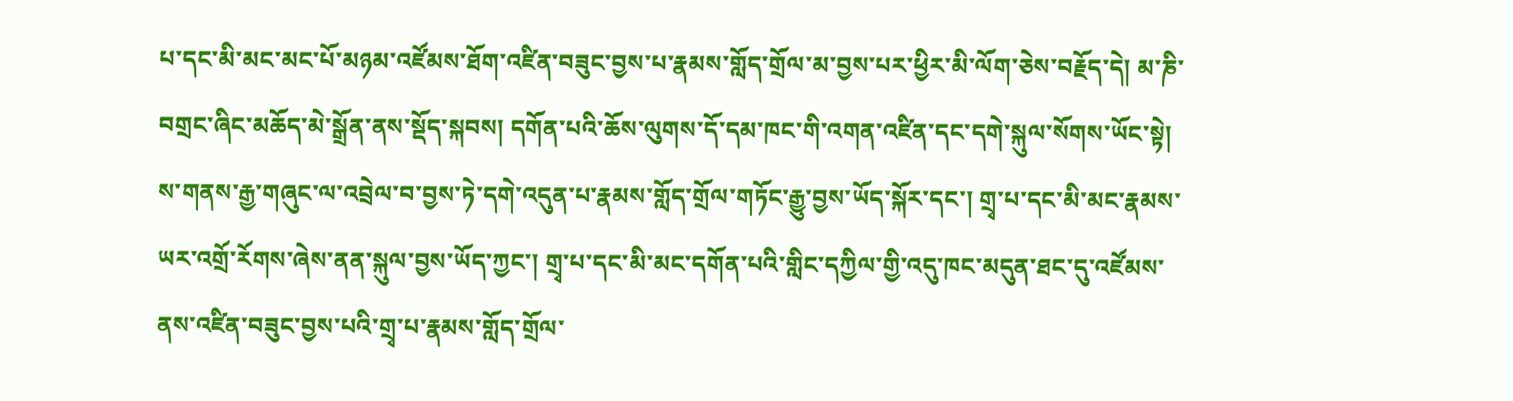པ་དང་མི་མང་མང་པོ་མཉམ་འཛོམས་ཐོག་འཛིན་བཟུང་བྱས་པ་རྣམས་གློད་གྲོལ་མ་བྱས་པར་ཕྱིར་མི་ལོག་ཅེས་བརྗོད་དེ། མ་ཎི་བགྲང་ཞིང་མཆོད་མེ་སྒྲོན་ནས་སྡོད་སྐབས། དགོན་པའི་ཆོས་ལུགས་དོ་དམ་ཁང་གི་འགན་འཛིན་དང་དགེ་སྐུལ་སོགས་ཡོང་སྟེ། ས་གནས་རྒྱ་གཞུང་ལ་འབྲེལ་བ་བྱས་ཏེ་དགེ་འདུན་པ་རྣམས་གློད་གྲོལ་གཏོང་རྒྱུ་བྱས་ཡོད་སྐོར་དང་། གྲྭ་པ་དང་མི་མང་རྣམས་ཡར་འགྲོ་རོགས་ཞེས་ནན་སྐུལ་བྱས་ཡོད་ཀྱང་། གྲྭ་པ་དང་མི་མང་དགོན་པའི་གླིང་དཀྱིལ་གྱི་འདུ་ཁང་མདུན་ཐང་དུ་འཛོམས་ནས་འཛིན་བཟུང་བྱས་པའི་གྲྭ་པ་རྣམས་གློད་གྲོལ་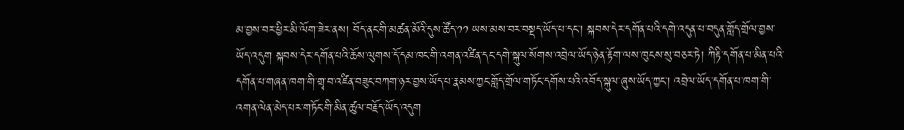མ་བྱས་བར་ཕྱིར་མི་ལོག་ཟེར་ནས། བོད་ནང་གི་མཚན་མོའི་དུས་ཚོད་༡༡ ཡས་མས་བར་བསྡད་ཡོད་པ་དང་། སྐབས་དེར་དགོན་པའི་དགེ་འདུན་པ་བདུན་གློད་གྲོལ་བྱས་ཡོད་འདུག སྐབས་དེར་དགོན་པའི་ཆོས་ལུགས་དོ་དམ་ཁང་གི་འགན་འཛིན་དང་དགེ་སྐུལ་སོགས་འབྲེལ་ཡོད་ཉེན་རྟོག་ལས་ཁུངས་སུ་བཅར་ཏེ། ཀིརྟི་དགོན་པ་མིན་པའི་དགོན་པ་གཞན་ཁག་གི་གྲྭ་བ་འཛིན་བཟུང་བཀག་ཉར་བྱས་ཡོད་པ་རྣམས་ཀྱང་གློད་གྲོལ་གཏོང་དགོས་པའི་འབོད་སྐུལ་ཞུས་ཡོད་ཀྱང་། འབྲེལ་ཡོད་དགོན་པ་ཁག་གི་འགན་ལེན་མེད་པར་གཏོང་གི་མིན་ཚུལ་བརྗོད་ཡོད་འདུག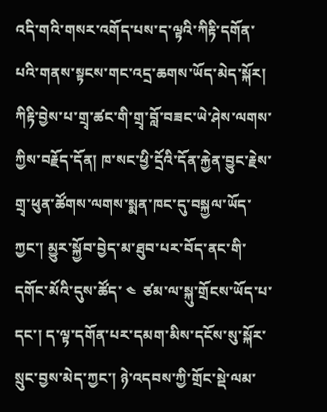འདི་གའི་གསར་འགོད་པས་ད་ལྟའི་ཀིརྟི་དགོན་པའི་གནས་སྟངས་གང་འདྲ་ཆགས་ཡོད་མེད་སྐོར། ཀིརྟི་བྱེས་པ་གྲྭ་ཚང་གི་གྲྭ་བློ་བཟང་ཡེ་ཤེས་ལགས་ཀྱིས་བརྗོད་དོན། ཁ་སང་ཕྱི་དྲོའི་དོན་རྐྱེན་བྱུང་རྗེས་གྲྭ་ཕུན་ཚོགས་ལགས་སྨན་ཁང་དུ་བསྐྱལ་ཡོད་ཀྱང་། མྱུར་སྐྱོབ་བྱེད་མ་ཐུབ་པར་བོད་ནང་གི་དགོང་མོའི་དུས་ཚོད་ ༤  ཙམ་ལ་སྐུ་གྲོངས་ཡོད་པ་དང་། ད་ལྟ་དགོན་པར་དམག་མིས་དངོས་སུ་སྐོར་སྲུང་བྱས་མེད་ཀྱང་། ཉེ་འདབས་ཀྱི་གྲོང་སྡེ་ལམ་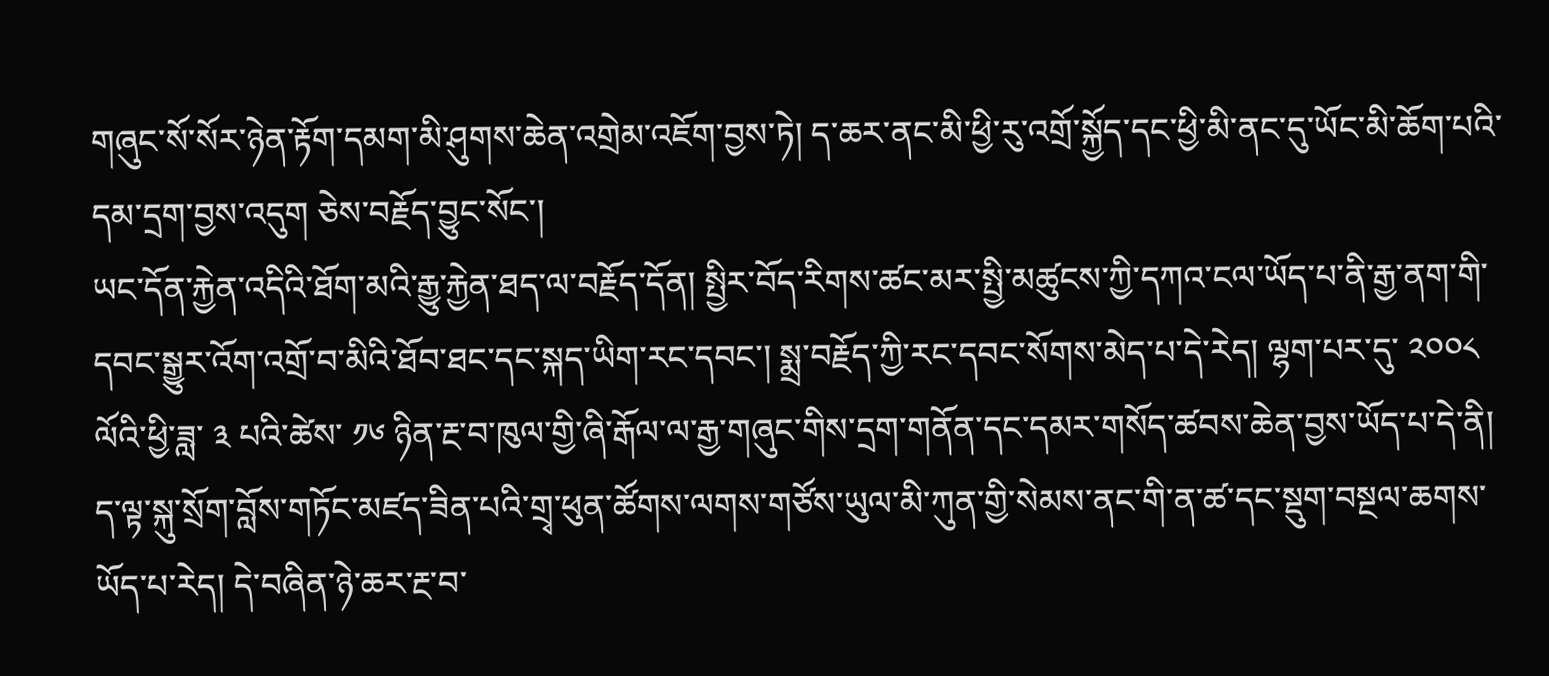གཞུང་སོ་སོར་ཉེན་རྟོག་དམག་མི་ཤུགས་ཆེན་འགྲེམ་འཇོག་བྱས་ཏེ། ད་ཆར་ནང་མི་ཕྱི་རུ་འགྲོ་སྐྱོད་དང་ཕྱི་མི་ནང་དུ་ཡོང་མི་ཆོག་པའི་དམ་དྲག་བྱས་འདུག ཅེས་བརྗོད་བྱུང་སོང་།
ཡང་དོན་རྐྱེན་འདིའི་ཐོག་མའི་རྒྱུ་རྐྱེན་ཐད་ལ་བརྗོད་དོན། སྤྱིར་བོད་རིགས་ཚང་མར་སྤྱི་མཚུངས་ཀྱི་དཀའ་ངལ་ཡོད་པ་ནི་རྒྱ་ནག་གི་དབང་སྒྱུར་འོག་འགྲོ་བ་མིའི་ཐོབ་ཐང་དང་སྐད་ཡིག་རང་དབང་། སྨྲ་བརྗོད་ཀྱི་རང་དབང་སོགས་མེད་པ་དེ་རེད། ལྷག་པར་དུ་ ༢༠༠༨ ལོའི་ཕྱི་ཟླ་ ༣ པའི་ཚེས་ ༡༦ ཉིན་རྔ་བ་ཁུལ་གྱི་ཞི་རྒོལ་ལ་རྒྱ་གཞུང་གིས་དྲག་གནོན་དང་དམར་གསོད་ཚབས་ཆེན་བྱས་ཡོད་པ་དེ་ནི།  ད་ལྟ་སྐུ་སྲོག་བློས་གཏོང་མཛད་ཟིན་པའི་གྲྭ་ཕུན་ཚོགས་ལགས་གཙོས་ཡུལ་མི་ཀུན་གྱི་སེམས་ནང་གི་ན་ཚ་དང་སྡུག་བསྔལ་ཆགས་ཡོད་པ་རེད། དེ་བཞིན་ཉེ་ཆར་རྔ་བ་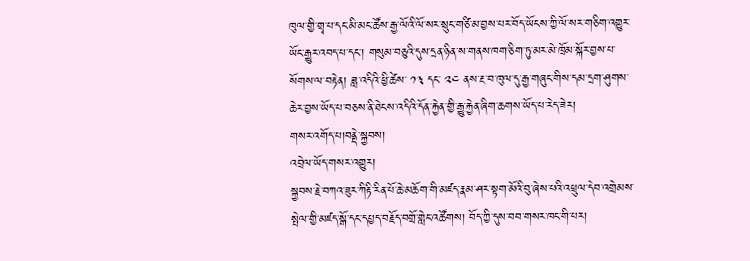ཁུལ་གྱི་གྲྭ་པ་དང་མི་མང་ཚོས་རྒྱ་ལོའི་ལོ་སར་སྲུང་གཙི་མ་བྱས་པར་བོད་ཡོངས་ཀྱི་ལོ་སར་གཅིག་འགྱུར་ཡོང་རྒྱུར་འབད་པ་དང་། གསུམ་བཅུའི་དུས་དྲན་ཉིན་ས་གནས་ཁག་ཅིག་ཏུ་མར་མེ་ཁྲོམ་སྐོར་བྱས་པ་སོགས་ལ་བརྟེན། ཟླ་འདིའི་ཕྱི་ཚེས་ ༡༣ དང་ ༢༤ ནས་རྔ་བ་ཁུལ་དུ་རྒྱ་གཞུང་གིས་དམ་དྲག་ཤུགས་ཆེར་བྱས་ཡོད་པ་བཅས་ནི་ཐེངས་འདིའི་དོན་རྐྱེན་གྱི་རྒྱུ་རྐྱེན་ཞིག་ཆགས་ཡོད་པ་རེད་ཟེར།
གསར་འགོད་པ།བནྡེ་སྐྱབས།
འབྲེལ་ཡོད་གསར་འགྱུར།
སྐྱབས་རྗེ་བཀའ་ཟུར་ཀིརྟི་རིན་པོ་ཆེ་མཆོག་གི་མཛད་རྣམ་ཤར་སྟག་མོའི་བུ་ཞེས་པའི་འཕྲུལ་དེབ་འགྲེམས་སྤེལ་གྱི་མཛད་སྒོ་དང་དཔྱད་བརྗོད་བགྲོ་གླེང་འཚོགས། བོད་ཀྱི་དུས་བབ་གསར་ཁང་གི་པར།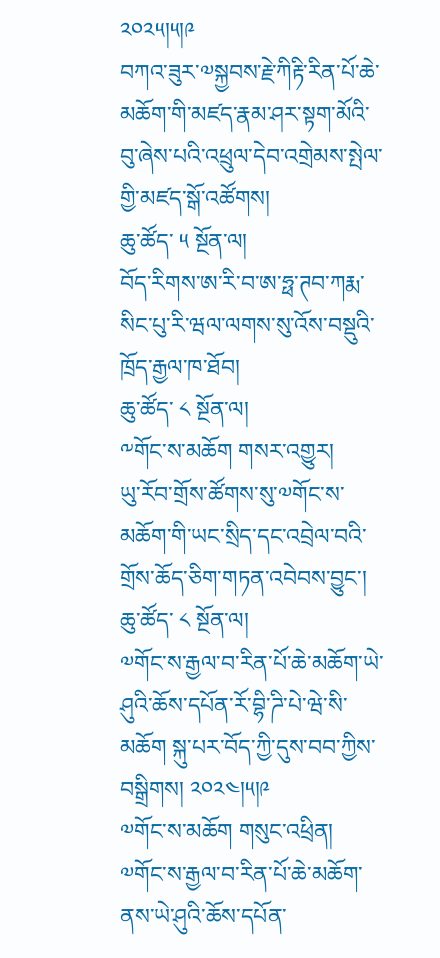༢༠༢༥།༥།༩
བཀའ་ཟུར་༧སྐྱབས་རྗེ་ཀིརྟི་རིན་པོ་ཆེ་མཆོག་གི་མཛད་རྣམ་ཤར་སྟག་མོའི་བུ་ཞེས་པའི་འཕྲུལ་དེབ་འགྲེམས་སྤེལ་གྱི་མཛད་སྒོ་འཚོགས།
ཆུ་ཚོད་ ༥ སྔོན་ལ།
བོད་རིགས་ཨ་རི་བ་ཨ་ཧྥ་ཊབ་ཀརྨ་སིང་པུ་རི་ཝལ་ལགས་སུ་འོས་བསྡུའི་ཁྲོད་རྒྱལ་ཁ་ཐོབ།
ཆུ་ཚོད་ ༨ སྔོན་ལ།
༸གོང་ས་མཆོག གསར་འགྱུར།
ཡུ་རོབ་གྲོས་ཚོགས་སུ་༧གོང་ས་མཆོག་གི་ཡང་སྲིད་དང་འབྲེལ་བའི་གྲོས་ཆོད་ཅིག་གཏན་འབེབས་བྱུང་།
ཆུ་ཚོད་ ༨ སྔོན་ལ།
༧གོང་ས་རྒྱལ་བ་རིན་པོ་ཆེ་མཆོག་ཡེ་ཤུའི་ཆོས་དཔོན་རོ་བྷི་ཌི་པེ་ཝེ་སི་མཆོག སྐུ་པར་བོད་ཀྱི་དུས་བབ་ཀྱིས་བསྒྲིགས། ༢༠༢༤།༥།༩
༧གོང་ས་མཆོག གསུང་འཕྲིན།
༧གོང་ས་རྒྱལ་བ་རིན་པོ་ཆེ་མཆོག་ནས་ཡེ་ཤུའི་ཆོས་དཔོན་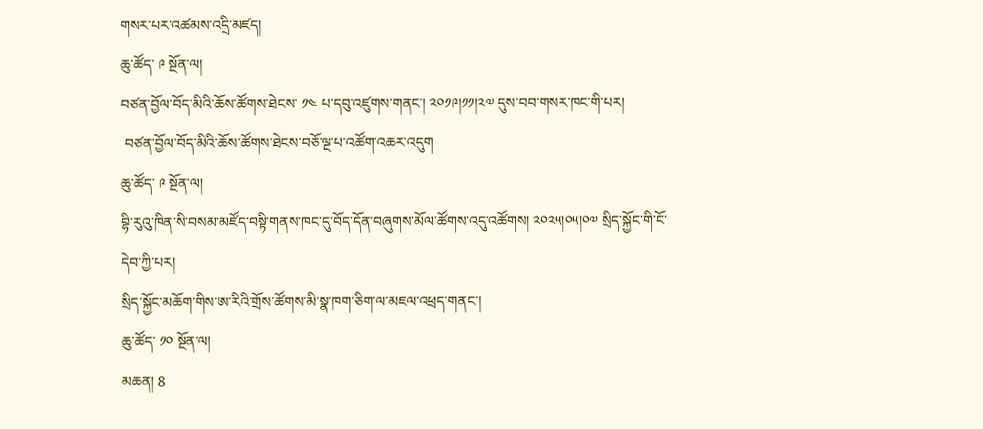གསར་པར་འཚམས་འདྲི་མཛད།
ཆུ་ཚོད་ ༩ སྔོན་ལ།
བཙན་བྱོལ་བོད་མིའི་ཆོས་ཚོགས་ཐེངས་ ༡༤ པ་དབུ་འཛུགས་གནང་། ༢༠༡༩།༡༡།༢༧ དུས་བབ་གསར་ཁང་གི་པར།
 བཙན་བྱོལ་བོད་མིའི་ཆོས་ཚོགས་ཐེངས་བཅོ་ལྔ་པ་འཚོག་འཆར་འདུག
ཆུ་ཚོད་ ༩ སྔོན་ལ།
བྷི་རུའུ་ཁིན་སི་བསམ་མཛོད་བསྟི་གནས་ཁང་དུ་བོད་དོན་བཞུགས་མོལ་ཚོགས་འདུ་འཚོགས། ༢༠༢༥།༠༥།༠༧ སྲིད་སྐྱོང་གི་ངོ་དེབ་ཀྱི་པར།
སྲིད་སྐྱོང་མཆོག་གིས་ཨ་རིའི་གྲོས་ཚོགས་མི་སྣ་ཁག་ཅིག་ལ་མཇལ་འཕྲད་གནང་།
ཆུ་ཚོད་ ༡༠ སྔོན་ལ།
མཆན། 8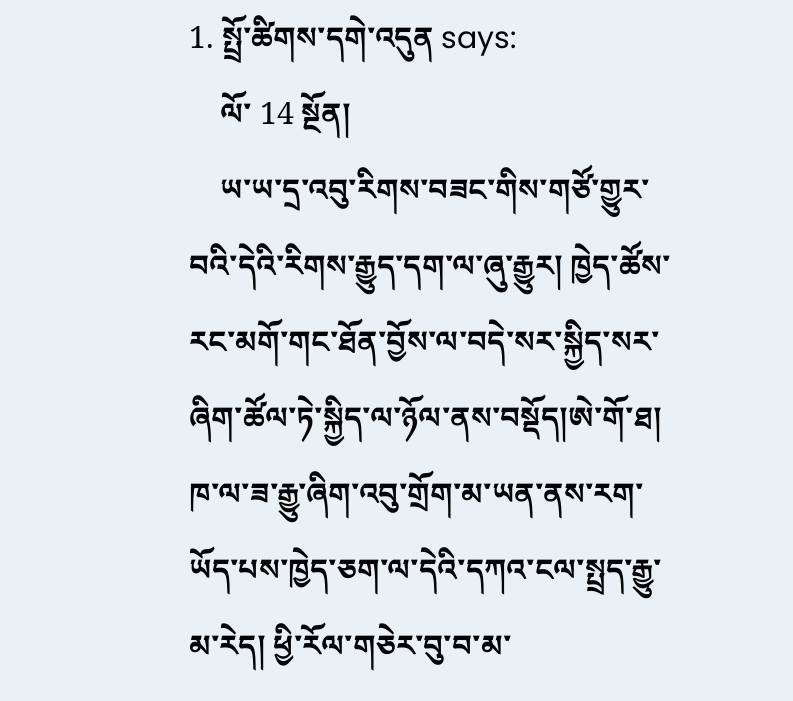1. སྤྲོ་ཚིགས་དགེ་འདུན says:
    ལོ་ 14 སྔོན།
    ཡ་ཡ་དྲ་འབུ་རིགས་བཟང་གིས་གཙོ་གྱུར་བའི་དེའི་རིགས་རྒྱུད་དག་ལ་ཞུ་རྒྱུར། ཁྱེད་ཚོས་རང་མགོ་གང་ཐོན་བྱོས་ལ་བདེ་སར་སྐྱིད་སར་ཞིག་ཚོལ་ཏེ་སྐྱིད་ལ་ཉོལ་ནས་བསྡོད།ཨེ་གོ་ཐ། ཁ་ལ་ཟ་རྒྱུ་ཞིག་འབུ་གྲོག་མ་ཡན་ནས་རག་ཡོད་པས་ཁྱེད་ཅག་ལ་དེའི་དཀའ་ངལ་སྤྲད་རྒྱུ་མ་རེད། ཕྱི་རོལ་གཅེར་བུ་བ་མ་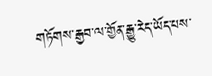གཏོགས་རྒྱབ་ལ་གྱོན་རྒྱུ་རེད་ཡོད་པས་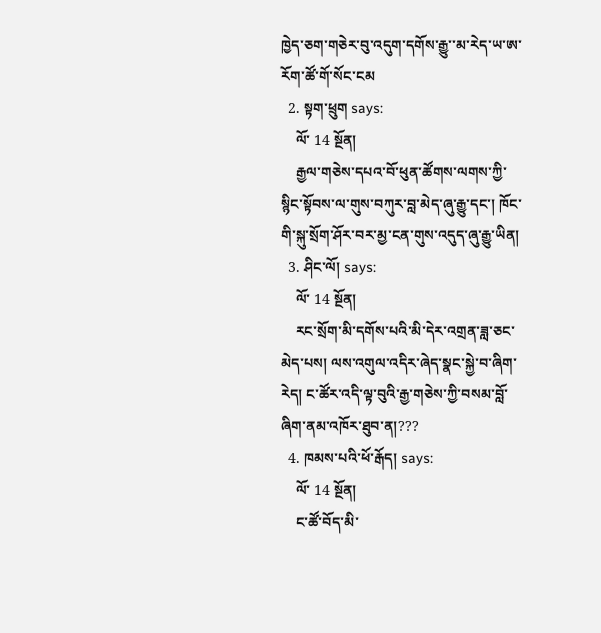ཁྱེད་ཅག་གཅེར་བུ་འདུག་དགོས་རྒྱུ་་མ་རེད་ཡ་ཨ་རོག་ཚོ་གོ་སོང་ངམ
  2. སྟག་ཕྲུག says:
    ལོ་ 14 སྔོན།
    རྒྱལ་གཅེས་དཔའ་བོ་ཕུན་ཚོགས་ལགས་ཀྱི་སྙིང་སྟོབས་ལ་གུས་བཀུར་བླ་མེད་ཞུ་རྒྱུ་དང་། ཁོང་གི་སྐུ་སྲོག་ཤོར་བར་མྱ་ངན་གུས་འདུད་ཞུ་རྒྱུ་ཡིན།
  3. ཤིང་ལོ། says:
    ལོ་ 14 སྔོན།
    རང་སྲོག་མི་དགོས་པའི་མི་དེར་འགྲན་ཟླ་ཅང་མེད་པས། ལས་འགུལ་འདིར་ཞེད་སྣང་སྐྱེ་བ་ཞིག་རེད། ང་ཚོར་འདི་ལྟ་བུའི་རྒྱ་གཅེས་ཀྱི་བསམ་བློ་ཞིག་ནམ་འཁོར་ཐུབ་ན།???
  4. ཁམས་པའི་ཕོ་རྒོད། says:
    ལོ་ 14 སྔོན།
    ང་ཚོ་བོད་མི་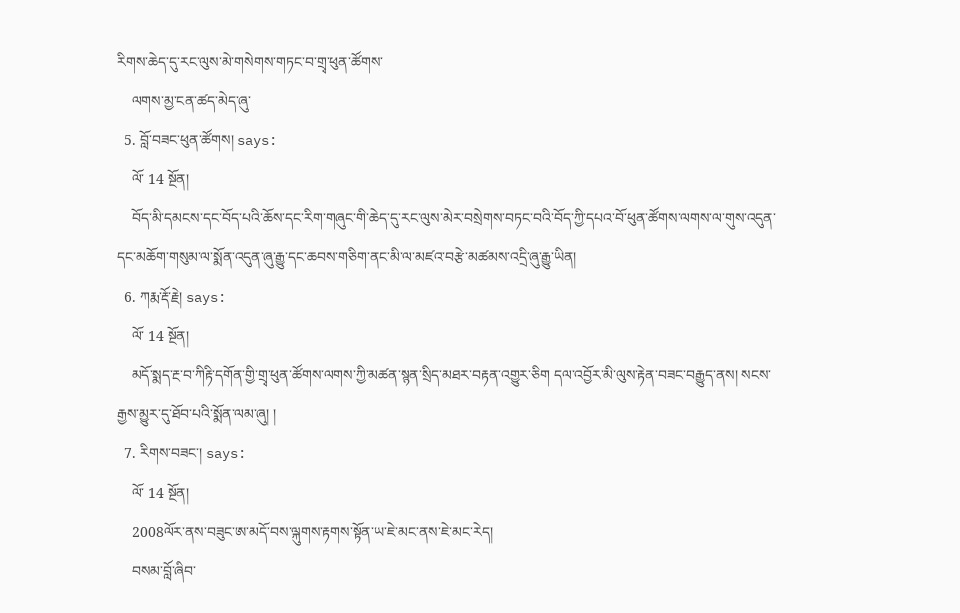རིགས་ཆེད་དུ་རང་ལུས་མེ་གསེགས་གཏང་བ་གྲྭ་ཕུན་ཚོགས་
    ལགས་མྱ་ངན་ཚད་མེད་ཞུ་
  5. བློ་བཟང་ཕུན་ཚོགས། says:
    ལོ་ 14 སྔོན།
    བོད་མི་དམངས་དང་བོད་པའི་ཆོས་དང་རིག་གཞུང་གི་ཆེད་དུ་རང་ལུས་མེར་བསྲེགས་བཏང་བའི་བོད་ཀྱི་དཔའ་བོ་ཕུན་ཚོགས་ལགས་ལ་གུས་འདུན་དང་མཆོག་གསུམ་ལ་སྨོན་འདུན་ཞུ་རྒྱུ་དང་ཆབས་གཅིག་ནང་མི་ལ་མཛའ་བརྩེ་མཚམས་འདྲི་ཞུ་རྒྱུ་ཡིན།
  6. ཀརྨ་རྡོ་རྗེ། says:
    ལོ་ 14 སྔོན།
    མདོ་སྨད་རྔ་བ་ཀིརྟི་དགོན་གྱི་གྲྭ་ཕུན་ཚོགས་ལགས་ཀྱི་མཚན་སྙན་སྲིད་མཐར་བརྟན་འགྱུར་ཅིག དལ་འབྱོར་མི་ལུས་རྟེན་བཟང་བརྒྱུད་ནས། སངས་རྒྱས་མྱུར་དུ་ཐོབ་པའི་སྨོན་ལམ་ཞུ། །
  7. རིགས་བཟང་། says:
    ལོ་ 14 སྔོན།
    2008ལོར་ནས་བཟུང་ཨ་མདོ་བས་ལྐུགས་རྟགས་སྟོན་ཡ་ཇེ་མང་ནས་ཇེ་མང་རེད།
    བསམ་བློ་ཞིབ་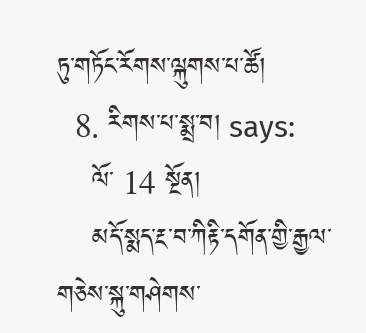ཏུ་གཏོང་རོགས་ལྐུགས་པ་ཚོ།
  8. རིགས་པ་སྨྲ་བ། says:
    ལོ་ 14 སྔོན།
    མདོ་སྨད་རྔ་བ་ཀིརྟི་དགོན་གྱི་རྒྱལ་གཅེས་སྐུ་གཤེགས་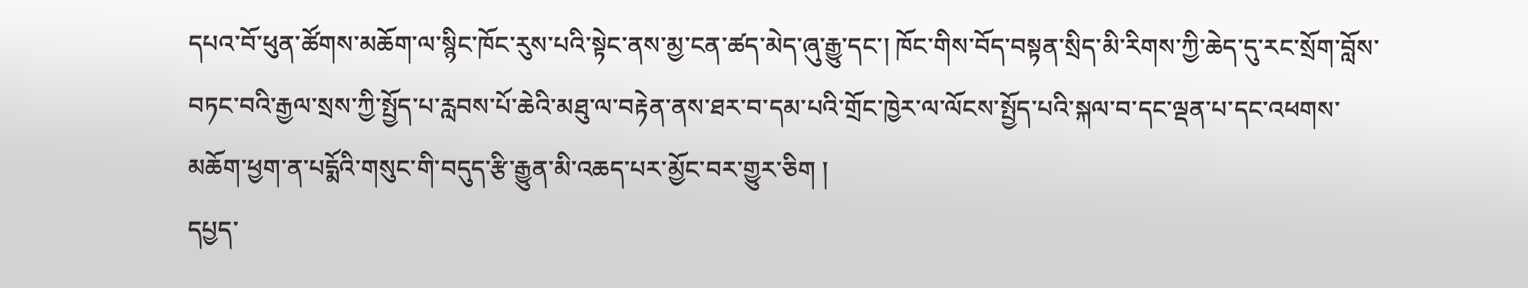དཔའ་བོ་ཕུན་ཚོགས་མཆོག་ལ་སྙིང་ཁོང་རུས་པའི་སྟེང་ནས་མྱ་ངན་ཚད་མེད་ཞུ་རྒྱུ་དང་། ཁོང་གིས་བོད་བསྟན་སྲིད་མི་རིགས་ཀྱི་ཆེད་དུ་རང་སྲོག་བློས་བཏང་བའི་རྒྱལ་སྲས་ཀྱི་སྤྱོད་པ་རླབས་པོ་ཆེའི་མཐུ་ལ་བརྟེན་ནས་ཐར་བ་དམ་པའི་གྲོང་ཁྱེར་ལ་ལོངས་སྤྱོད་པའི་སྐལ་བ་དང་ལྡན་པ་དང་འཕགས་མཆོག་ཕྱག་ན་པདྨོའི་གསུང་གི་བདུད་རྩི་རྒྱུན་མི་འཆད་པར་མྱོང་བར་གྱུར་ཅིག །
དཔྱད་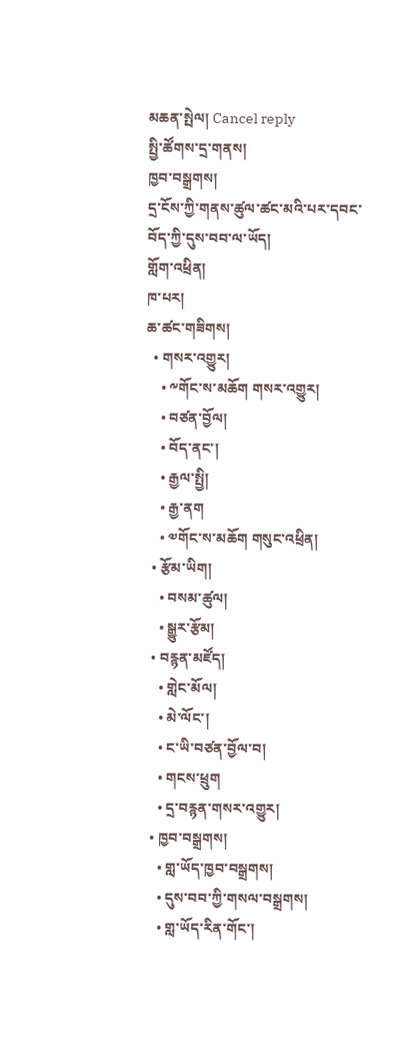མཆན་སྤེལ། Cancel reply
སྤྱི་ཚོགས་དྲ་གནས།
ཁྱབ་བསྒྲགས།
དྲ་ངོས་ཀྱི་གནས་ཚུལ་ཚང་མའི་པར་དབང་བོད་ཀྱི་དུས་བབ་ལ་ཡོད།
གློག་འཕྲིན།
ཁ་པར།
ཆ་ཚང་གཟིགས།
  • གསར་འགྱུར།
    • ༸གོང་ས་མཆོག གསར་འགྱུར།
    • བཙན་བྱོལ།
    • བོད་ནང་།
    • རྒྱལ་སྤྱི།
    • རྒྱ་ནག
    • ༧གོང་ས་མཆོག གསུང་འཕྲིན།
  • རྩོམ་ཡིག།
    • བསམ་ཚུལ།
    • སྒྱུར་རྩོམ།
  • བརྙན་མཛོད།
    • གླེང་མོལ།
    • མེ་ལོང་།
    • ང་ཡི་བཙན་བྱོལ་བ།
    • གངས་ཕྲུག
    • དྲ་བརྙན་གསར་འགྱུར།
  • ཁྱབ་བསྒྲགས།
    • གླ་ཡོད་ཁྱབ་བསྒྲགས།
    • དུས་བབ་ཀྱི་གསལ་བསྒྲགས།
    • གླ་ཡོད་རིན་གོང་།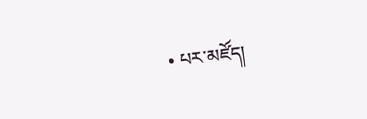• པར་མཛོད།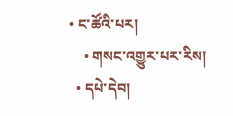• ང་ཚོའི་པར།
    • གསང་འགྱུར་པར་རིས།
  • དཔེ་དེབ།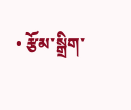• རྩོམ་སྒྲིག་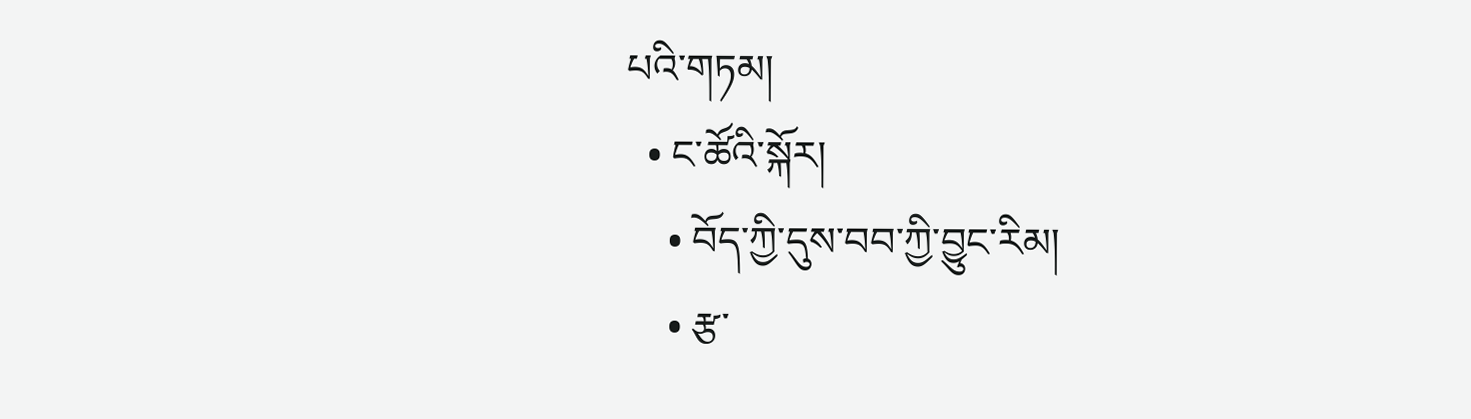པའི་གཏམ།
  • ང་ཚོའི་སྐོར།
    • བོད་ཀྱི་དུས་བབ་ཀྱི་བྱུང་རིམ།
    • རྩ་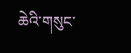ཆེའི་གསུང་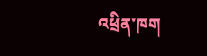འཕྲིན་ཁག